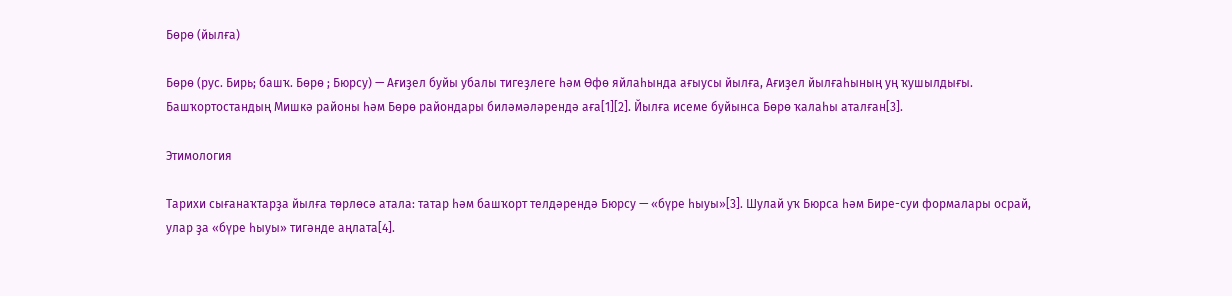Бөрө (йылға)

Бөрө (рус. Бирь; башҡ. Бөрө ; Бюрсу) — Ағиҙел буйы убалы тигеҙлеге һәм Өфө яйлаһында ағыусы йылға, Ағиҙел йылғаһының уң ҡушылдығы. Башҡортостандың Мишкә районы һәм Бөрө райондары биләмәләрендә аға[1][2]. Йылға исеме буйынса Бөрө ҡалаһы аталған[3].

Этимология

Тарихи сығанаҡтарҙа йылға төрлөсә атала: татар һәм башҡорт телдәрендә Бюрсу — «бүре һыуы»[3]. Шулай уҡ Бюрса һәм Бире-суи формалары осрай, улар ҙа «бүре һыуы» тигәнде аңлата[4].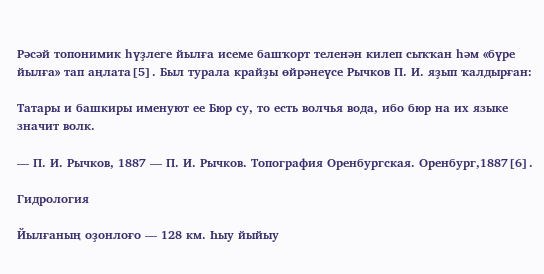Рәсәй топонимик һүҙлеге йылға исеме башҡорт теленән килеп сыҡҡан һәм «бүре йылға» тап аңлата[5]. Был турала крайҙы өйрәнеүсе Рычков П. И. яҙып ҡалдырған:

Татары и башкиры именуют ее Бюр су, то есть волчья вода, ибо бюр на их языке значит волк.

— П. И. Рычков, 1887 — П. И. Рычков. Топография Оренбургская. Оренбург,1887[6].

Гидрология

Йылғаның оҙонлоғо — 128 км. Һыу йыйыу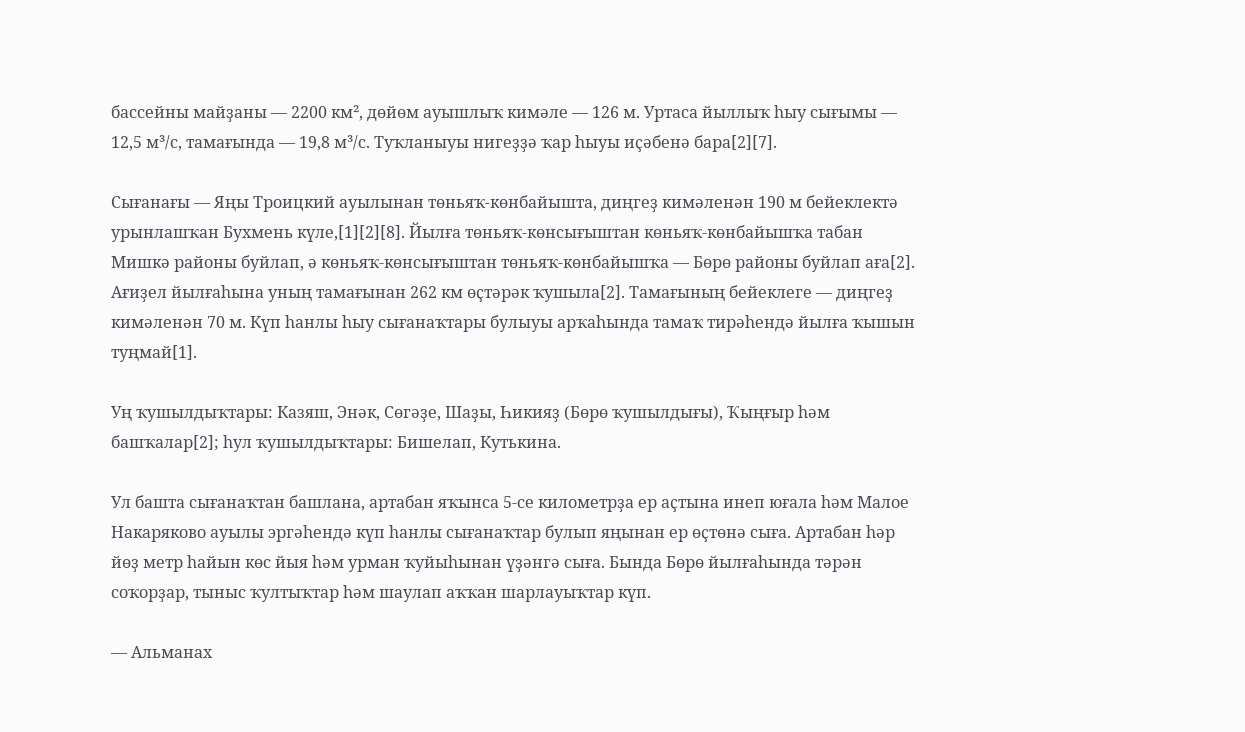бассейны майҙаны — 2200 км², дөйөм ауышлыҡ кимәле — 126 м. Уртаса йыллыҡ һыу сығымы — 12,5 м³/с, тамағында — 19,8 м³/с. Туҡланыуы нигеҙҙә ҡар һыуы иҫәбенә бара[2][7].

Сығанағы — Яңы Троицкий ауылынан төньяҡ-көнбайышта, диңгеҙ кимәленән 190 м бейеклектә урынлашҡан Бухмень күле,[1][2][8]. Йылға төньяҡ-көнсығыштан көньяҡ-көнбайышҡа табан Мишкә районы буйлап, ә көньяҡ-көнсығыштан төньяҡ-көнбайышҡа — Бөрө районы буйлап аға[2]. Ағиҙел йылғаһына уның тамағынан 262 км өҫтәрәк ҡушыла[2]. Тамағының бейеклеге — диңгеҙ кимәленән 70 м. Күп һанлы һыу сығанаҡтары булыуы арҡаһында тамаҡ тирәһендә йылға ҡышын туңмай[1].

Уң ҡушылдыҡтары: Казяш, Энәк, Сөгәҙе, Шаҙы, Һикияҙ (Бөрө ҡушылдығы), Ҡыңғыр һәм башҡалар[2]; һул ҡушылдыҡтары: Бишелап, Кутькина.

Ул башта сығанаҡтан башлана, артабан яҡынса 5-се километрҙа ер аҫтына инеп юғала һәм Малое Накаряково ауылы эргәһендә күп һанлы сығанаҡтар булып яңынан ер өҫтөнә сыға. Артабан һәр йөҙ метр һайын көс йыя һәм урман ҡуйыһынан үҙәнгә сыға. Бында Бөрө йылғаһында тәрән соҡорҙар, тыныс ҡултыҡтар һәм шаулап аҡҡан шарлауыҡтар күп.

— Альманах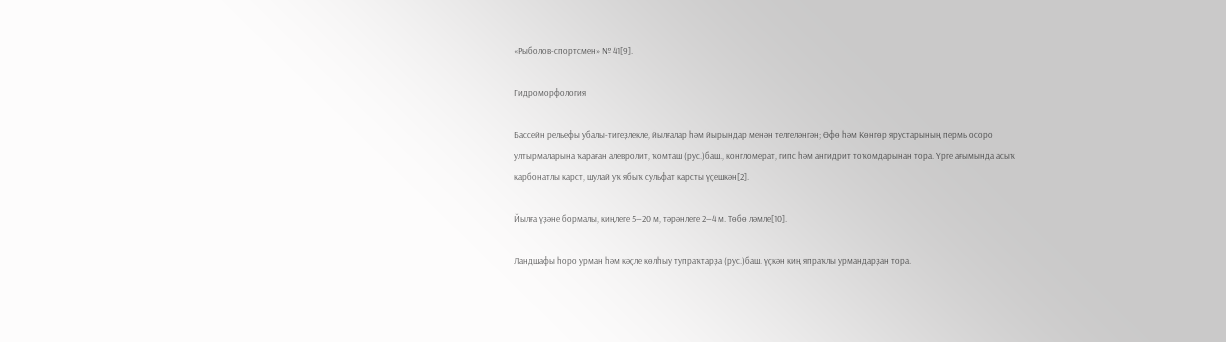«Рыболов-спортсмен» № 41[9].

Гидроморфология

Бассейн рельефы убалы-тигеҙлекле, йылғалар һәм йырындар менән телгеләнгән; Өфө һәм Көнгөр ярустарының пермь осоро ултырмаларына ҡараған алевролит, ҡомташ (рус.)баш., конгломерат, гипс һәм ангидрит тоҡомдарынан тора. Үрге ағымында асыҡ карбонатлы карст, шулай уҡ ябыҡ сульфат карсты үҫешкән[2].

Йылға үҙәне бормалы, киңлеге 5—20 м, тәрәнлеге 2—4 м. Төбө ләмле[10].

Ландшафы һоро урман һәм кәҫле көлһыу тупраҡтарҙа (рус.)баш. үҫкән киң япраҡлы урмандарҙан тора.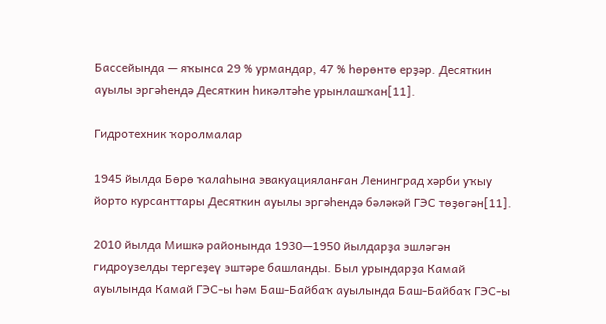Бассейында — яҡынса 29 % урмандар, 47 % һөрөнтө ерҙәр. Десяткин ауылы эргәһендә Десяткин һикәлтәһе урынлашҡан[11].

Гидротехник ҡоролмалар

1945 йылда Бөрө ҡалаһына эвакуацияланған Ленинград хәрби уҡыу йорто курсанттары Десяткин ауылы эргәһендә бәләкәй ГЭС төҙөгән[11].

2010 йылда Мишкә районында 1930—1950 йылдарҙа эшләгән гидроузелды тергеҙеү эштәре башланды. Был урындарҙа Камай ауылында Камай ГЭС-ы һәм Баш-Байбаҡ ауылында Баш-Байбаҡ ГЭС-ы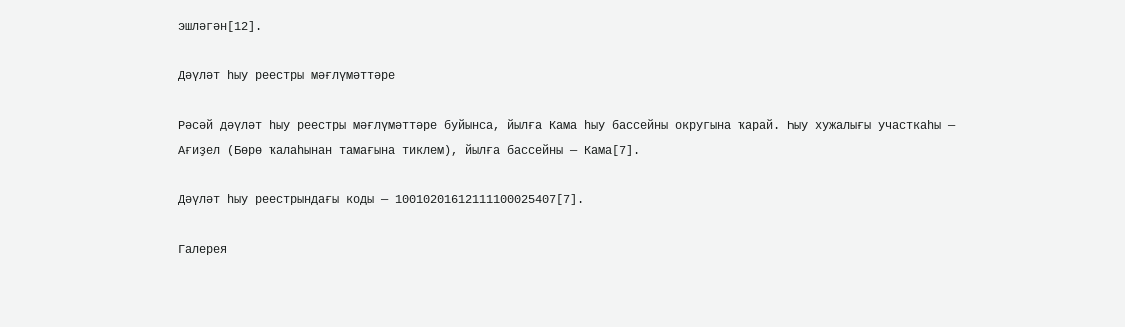эшләгән[12].

Дәүләт һыу реестры мәғлүмәттәре

Рәсәй дәүләт һыу реестры мәғлүмәттәре буйынса, йылға Кама һыу бассейны округына ҡарай. Һыу хужалығы участкаһы — Ағиҙел (Бөрө ҡалаһынан тамағына тиклем), йылға бассейны — Кама[7].

Дәүләт һыу реестрындағы коды — 10010201612111100025407[7].

Галерея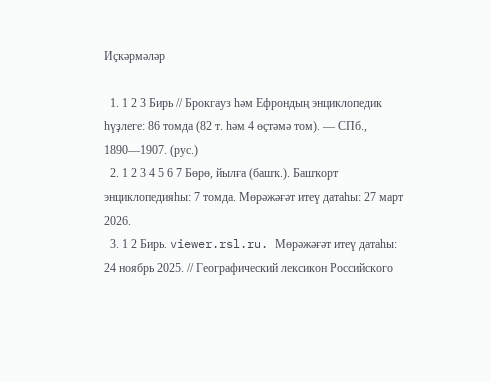Иҫкәрмәләр

  1. 1 2 3 Бирь // Брокгауз һәм Ефрондың энциклопедик һүҙлеге: 86 томда (82 т. һәм 4 өҫтәмә том). — СПб., 1890—1907. (рус.)
  2. 1 2 3 4 5 6 7 Бөрө, йылға (башҡ.). Башҡорт энциклопедияһы: 7 томда. Мөрәжәғәт итеү датаһы: 27 март 2026.
  3. 1 2 Бирь. viewer.rsl.ru. Мөрәжәғәт итеү датаһы: 24 ноябрь 2025. // Географический лексикон Российского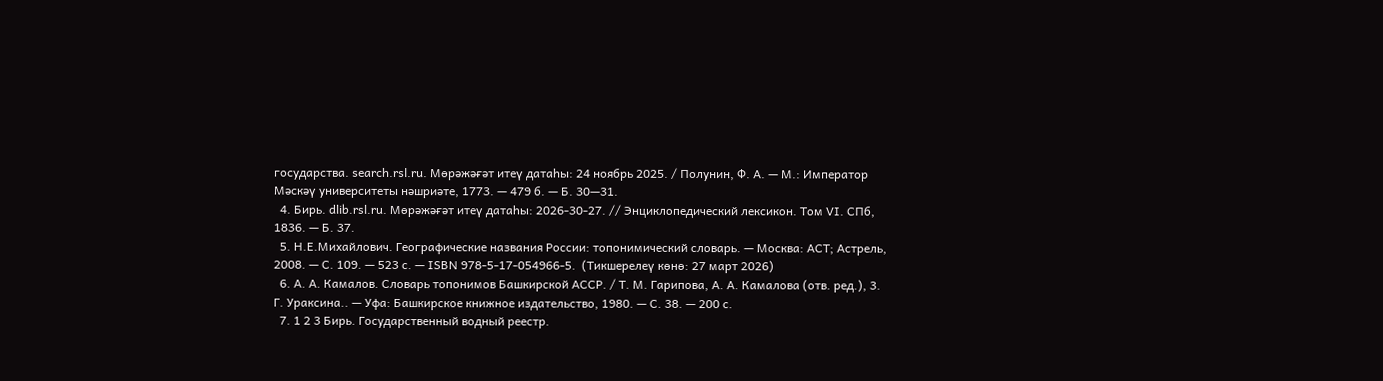государства. search.rsl.ru. Мөрәжәғәт итеү датаһы: 24 ноябрь 2025. / Полунин, Ф. А. — М.: Император Мәскәү университеты нәшриәте, 1773. — 479 б. — Б. 30—31.
  4. Бирь. dlib.rsl.ru. Мөрәжәғәт итеү датаһы: 2026-30-27. // Энциклопедический лексикон. Том VI. СПб, 1836. — Б. 37.
  5. Н.Е.Михайлович. Географические названия России: топонимический словарь. — Москва: АСТ; Астрель, 2008. — С. 109. — 523 с. — ISBN 978-5-17-054966-5.  (Тикшерелеү көнө: 27 март 2026)
  6. А. А. Камалов. Словарь топонимов Башкирской АССР. / Т. М. Гарипова, А. А. Камалова (отв. ред.), 3. Г. Ураксина.. — Уфа: Башкирское книжное издательство, 1980. — С. 38. — 200 с.
  7. 1 2 3 Бирь. Государственный водный реестр.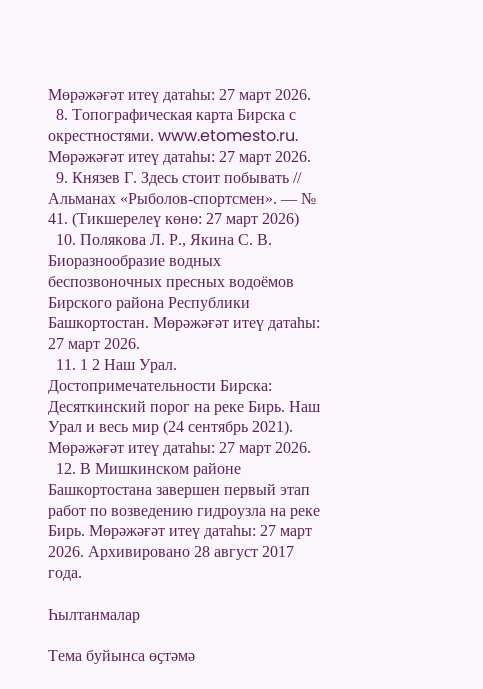Мөрәжәғәт итеү датаһы: 27 март 2026.
  8. Топографическая карта Бирска с окрестностями. www.etomesto.ru. Мөрәжәғәт итеү датаһы: 27 март 2026.
  9. Князев Г. Здесь стоит побывать // Альманах «Рыболов-спортсмен». — № 41. (Тикшерелеү көнө: 27 март 2026)
  10. Полякова Л. Р., Якина С. В. Биоразнообразие водных беспозвоночных пресных водоёмов Бирского района Республики Башкортостан. Мөрәжәғәт итеү датаһы: 27 март 2026.
  11. 1 2 Наш Урал. Достопримечательности Бирска: Десяткинский порог на реке Бирь. Наш Урал и весь мир (24 сентябрь 2021). Мөрәжәғәт итеү датаһы: 27 март 2026.
  12. В Мишкинском районе Башкортостана завершен первый этап работ по возведению гидроузла на реке Бирь. Мөрәжәғәт итеү датаһы: 27 март 2026. Архивировано 28 август 2017 года.

Һылтанмалар

Тема буйынса өҫтәмә